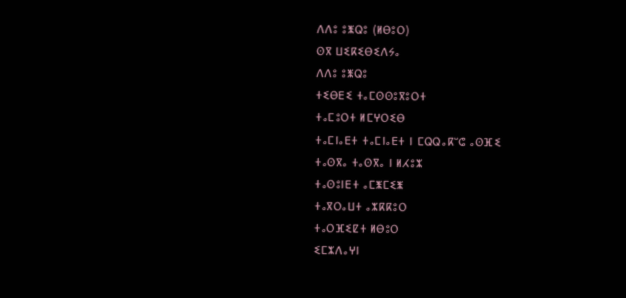ⴷⴷⵓ ⵓⵥⵕⵓ (ⵍⴱⵓⵔ)
ⵙⴳ ⵡⵉⴽⵉⴱⵉⴷⵢⴰ
ⴷⴷⵓ ⵓⵥⵕⵓ
ⵜⵉⴱⴹⵉ ⵜⴰⵎⵙⵙⵓⴳⵓⵔⵜ
ⵜⴰⵎⵓⵔⵜ ⵍⵎⵖⵔⵉⴱ
ⵜⴰⵎⵏⴰⴹⵜ ⵜⴰⵎⵏⴰⴹⵜ ⵏ ⵎⵕⵕⴰⴽⵯⵛ ⴰⵙⴼⵉ
ⵜⴰⵙⴳⴰ ⵜⴰⵙⴳⴰ ⵏ ⵍⵃⵓⵣ
ⵜⴰⵙⵓⵏⴹⵜ ⴰⵎⵥⵎⵉⵥ
ⵜⴰⴳⵔⴰⵡⵜ ⴰⵣⴽⴽⵓⵔ
ⵜⴰⵔⴼⵉⵇⵜ ⵍⴱⵓⵔ
ⵉⵎⵣⴷⴰⵖⵏ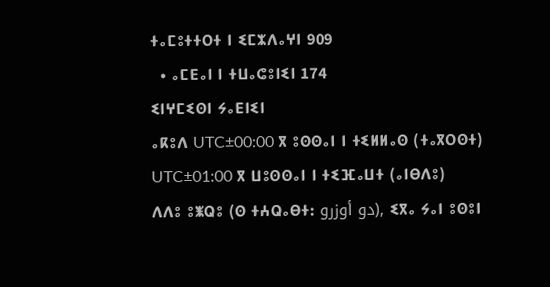ⵜⴰⵎⵓⵜⵜⵔⵜ ⵏ ⵉⵎⵣⴷⴰⵖⵏ 909
  • ⴰⵎⴹⴰⵏ ⵏ ⵜⵡⴰⵛⵓⵏⵉⵏ 174
ⵉⵏⵖⵎⵉⵙⵏ ⵢⴰⴹⵏⵉⵏ
ⴰⴽⵓⴷ UTC±00:00 ⴳ ⵓⵙⵙⴰⵏ ⵏ ⵜⵉⵍⵍⴰⵙ (ⵜⴰⴳⵔⵙⵜ)
UTC±01:00 ⴳ ⵡⵓⵙⵙⴰⵏ ⵏ ⵜⵉⴼⴰⵡⵜ (ⴰⵏⴱⴷⵓ)
ⴷⴷⵓ ⵓⵥⵕⵓ (ⵙ ⵜⵄⵕⴰⴱⵜ: دو أوزرو), ⵉⴳⴰ ⵢⴰⵏ ⵓⵙⵓⵏ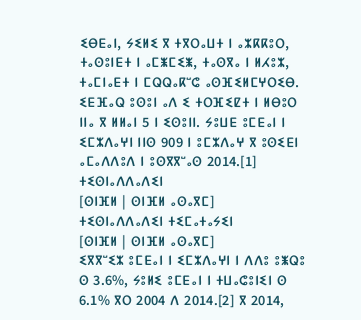ⵉⴱⴹⴰⵏ, ⵢⵉⵍⵉ ⴳ ⵜⴳⵔⴰⵡⵜ ⵏ ⴰⵣⴽⴽⵓⵔ, ⵜⴰⵙⵓⵏⴹⵜ ⵏ ⴰⵎⵥⵎⵉⵥ, ⵜⴰⵙⴳⴰ ⵏ ⵍⵃⵓⵣ, ⵜⴰⵎⵏⴰⴹⵜ ⵏ ⵎⵕⵕⴰⴽⵯⵛ ⴰⵙⴼⵉⵍⵎⵖⵔⵉⴱ. ⵉⴹⴼⴰⵕ ⵓⵙⵓⵏ ⴰⴷ ⵉ ⵜⵔⴼⵉⵇⵜ ⵏ ⵍⴱⵓⵔ ⵏⵏⴰ ⴳ ⵍⵍⴰⵏ 5 ⵏ ⵉⵙⵓⵏⵏ. ⵢⵓⵡⴹ ⵓⵎⴹⴰⵏ ⵏ ⵉⵎⵣⴷⴰⵖⵏ ⵏⵏⵙ 909 ⵏ ⵓⵎⵣⴷⴰⵖ ⴳ ⵓⵙⵉⴹⵏ ⴰⵎⴰⴷⴷⵓⴷ ⵏ ⵓⵙⴳⴳⵯⴰⵙ 2014.[1]
ⵜⵉⵙⵏⴰⴷⴷⴰⴷⵉⵏ
[ⵙⵏⴼⵍ | ⵙⵏⴼⵍ ⴰⵙⴰⴳⵎ]
ⵜⵉⵙⵏⴰⴷⴷⴰⴷⵉⵏ ⵜⵉⵎⴰⵜⴰⵢⵉⵏ
[ⵙⵏⴼⵍ | ⵙⵏⴼⵍ ⴰⵙⴰⴳⵎ]
ⵉⴳⴳⵯⵉⵣ ⵓⵎⴹⴰⵏ ⵏ ⵉⵎⵣⴷⴰⵖⵏ ⵏ ⴷⴷⵓ ⵓⵥⵕⵓ ⵙ 3.6%, ⵢⵓⵍⵉ ⵓⵎⴹⴰⵏ ⵏ ⵜⵡⴰⵛⵓⵏⵉⵏ ⵙ 6.1% ⴳⵔ 2004 ⴷ 2014.[2] ⴳ 2014,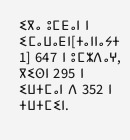ⵉⴳⴰ ⵓⵎⴹⴰⵏ ⵏ ⵉⵎⴰⵡⴰⴹⵏ[ⵜⴰⵏⵏⴰⵢⵜ 1] 647 ⵏ ⵓⵎⵣⴷⴰⵖ, ⴳⵉⵙⵏ 295 ⵏ ⵉⵡⵜⵎⴰⵏ ⴷ 352 ⵏ ⵜⵡⵜⵎⵉⵏ.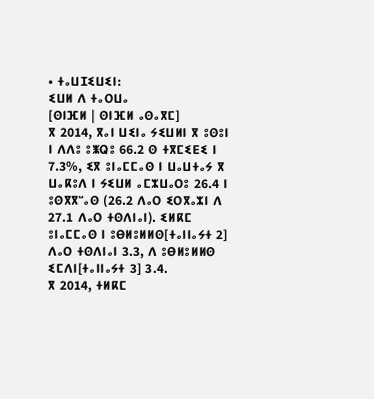• ⵜⴰⵡⵊⵉⵡⵉⵏ:
ⵉⵡⵍ ⴷ ⵜⴰⵔⵡⴰ
[ⵙⵏⴼⵍ | ⵙⵏⴼⵍ ⴰⵙⴰⴳⵎ]
ⴳ 2014, ⴳⴰⵏ ⵡⵉⵏⴰ ⵢⵉⵡⵍⵏ ⴳ ⵓⵙⵓⵏ ⵏ ⴷⴷⵓ ⵓⵥⵕⵓ 66.2 ⵙ ⵜⴳⵎⵉⴹⵉ ⵏ 7.3%, ⵉⴳ ⵓⵏⴰⵎⵎⴰⵙ ⵏ ⵡⴰⵡⵜⴰⵢ ⴳ ⵡⴰⴽⵓⴷ ⵏ ⵢⵉⵡⵍ ⴰⵎⵣⵡⴰⵔⵓ 26.4 ⵏ ⵓⵙⴳⴳⵯⴰⵙ (26.2 ⴷⴰⵔ ⵉⵔⴳⴰⵣⵏ ⴷ 27.1 ⴷⴰⵔ ⵜⵙⴷⵏⴰⵏ). ⵉⵍⴽⵎ ⵓⵏⴰⵎⵎⴰⵙ ⵏ ⵓⴱⵍⵓⵍⵍⵙ[ⵜⴰⵏⵏⴰⵢⵜ 2] ⴷⴰⵔ ⵜⵙⴷⵏⴰⵏ 3.3, ⴷ ⵓⴱⵍⵓⵍⵍⵙ ⵉⵎⴷⵏ[ⵜⴰⵏⵏⴰⵢⵜ 3] 3.4.
ⴳ 2014, ⵜⵍⴽⵎ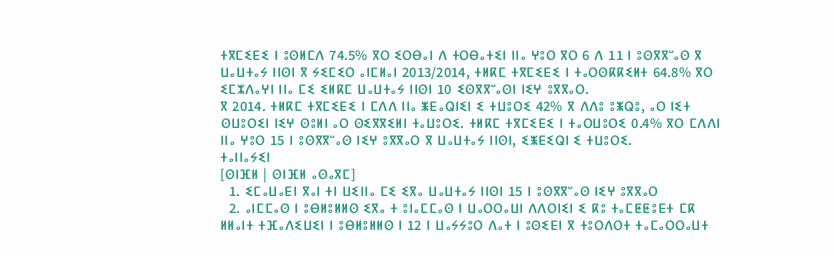ⵜⴳⵎⵉⴹⵉ ⵏ ⵓⵙⵍⵎⴷ 74.5% ⴳⵔ ⵉⵔⴱⴰⵏ ⴷ ⵜⵔⴱⴰⵜⵉⵏ ⵏⵏⴰ ⵖⵓⵔ ⴳⵔ 6 ⴷ 11 ⵏ ⵓⵙⴳⴳⵯⴰⵙ ⴳ ⵡⴰⵡⵜⴰⵢ ⵏⵏⵙⵏ ⴳ ⵢⵉⵎⵉⵔ ⴰⵏⵎⵍⴰⵏ 2013/2014, ⵜⵍⴽⵎ ⵜⴳⵎⵉⴹⵉ ⵏ ⵜⴰⵔⵙⴽⴽⵉⵍⵜ 64.8% ⴳⵔ ⵉⵎⵣⴷⴰⵖⵏ ⵏⵏⴰ ⵎⵉ ⵉⵍⴽⵎ ⵡⴰⵡⵜⴰⵢ ⵏⵏⵙⵏ 10 ⵉⵙⴳⴳⵯⴰⵙⵏ ⵏⵉⵖ ⵓⴳⴳⴰⵔ.
ⴳ 2014. ⵜⵍⴽⵎ ⵜⴳⵎⵉⴹⵉ ⵏ ⵎⴷⴷ ⵏⵏⴰ ⵥⴹⴰⵕⵏⵉⵏ ⵉ ⵜⵡⵓⵔⵉ 42% ⴳ ⴷⴷⵓ ⵓⵥⵕⵓ, ⴰⵔ ⵏⵉⵜ ⵙⵡⵓⵔⵉⵏ ⵏⵉⵖ ⵙⵓⵍⵏ ⴰⵔ ⵙⵉⴳⴳⵉⵍⵏ ⵜⴰⵡⵓⵔⵉ. ⵜⵍⴽⵎ ⵜⴳⵎⵉⴹⵉ ⵏ ⵜⴰⵔⵡⵓⵔⵉ 0.4% ⴳⵔ ⵎⴷⴷⵏ ⵏⵏⴰ ⵖⵓⵔ 15 ⵏ ⵓⵙⴳⴳⵯⴰⵙ ⵏⵉⵖ ⵓⴳⴳⴰⵔ ⴳ ⵡⴰⵡⵜⴰⵢ ⵏⵏⵙⵏ, ⵉⵥⴹⵉⵕⵏ ⵉ ⵜⵡⵓⵔⵉ.
ⵜⴰⵏⵏⴰⵢⵉⵏ
[ⵙⵏⴼⵍ | ⵙⵏⴼⵍ ⴰⵙⴰⴳⵎ]
  1. ⵉⵎⴰⵡⴰⴹⵏ ⴳⴰⵏ ⵜⵏ ⵡⵉⵏⵏⴰ ⵎⵉ ⵉⴳⴰ ⵡⴰⵡⵜⴰⵢ ⵏⵏⵙⵏ 15 ⵏ ⵓⵙⴳⴳⵯⴰⵙ ⵏⵉⵖ ⵓⴳⴳⴰⵔ
  2. ⴰⵏⵎⵎⴰⵙ ⵏ ⵓⴱⵍⵓⵍⵍⵙ ⵉⴳⴰ ⵜ ⵓⵏⴰⵎⵎⴰⵙ ⵏ ⵡⴰⵔⵔⴰⵡⵏ ⴷⴷⵔⵏⵉⵏ ⵉ ⴽⵓ ⵜⴰⵎⵟⵟⵓⴹⵜ ⵎⴽ ⵍⵍⴰⵏⵜ ⵜⴼⴰⴷⵉⵡⵉⵏ ⵏ ⵓⴱⵍⵓⵍⵍⵙ ⵏ 12 ⵏ ⵡⴰⵢⵢⵓⵔ ⴷⴰⵜ ⵏ ⵓⵙⵉⴹⵏ ⴳ ⵜⵓⵔⴷⵔⵜ ⵜⴰⵎⴰⵔⵔⴰⵡⵜ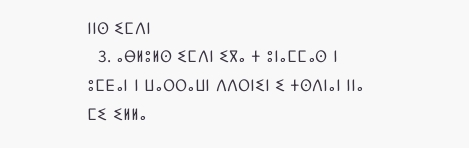ⵏⵏⵙ ⵉⵎⴷⵏ
  3. ⴰⴱⵍⵓⵍⵙ ⵉⵎⴷⵏ ⵉⴳⴰ ⵜ ⵓⵏⴰⵎⵎⴰⵙ ⵏ ⵓⵎⴹⴰⵏ ⵏ ⵡⴰⵔⵔⴰⵡⵏ ⴷⴷⵔⵏⵉⵏ ⵉ ⵜⵙⴷⵏⴰⵏ ⵏⵏⴰ ⵎⵉ ⵉⵍⵍⴰ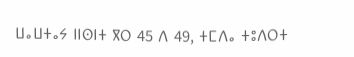ⵡⴰⵡⵜⴰⵢ ⵏⵏⵙⵏⵜ ⴳⵔ 45 ⴷ 49, ⵜⵎⴷⴰ ⵜⵓⴷⵔⵜ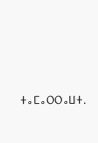ⵜⴰⵎⴰⵔⵔⴰⵡⵜ.